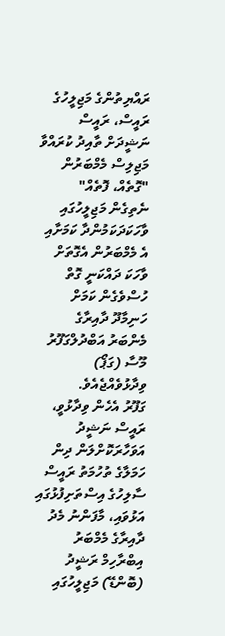ރައްޔިތުންގެ މަޖިލީހުގެ ރައީސް، ރައީސް ނަޝީދަށް ތާއިދު ކުރައްވާ މަޖިލިސް މެމްބަރުން "ގޮތެއް، ފޮތެއް" ނެތިގެން މަޖިލީހުގައި ވާހަކަދަކަމުންދާ ކަމަށާއި އެ މެމްބަރުން އެގޮތަށް ވާހަކަ ދައްކަނީ ގޮތް ހުސްވެގެން ކަމަށް ހަނިމާދޫ ދާއިރާގެ މެންބަރު އަބްދުލްގަފޫރު މޫސާ (ގަޕޯ) ވިދާޅުވެއްޖެއެވެ.
ގަފޫރު އެހެން ވިދާޅުވީ، ރައީސް ނަޝީދު އަވަހާރަކޮށްލަން ދިން ހަމަލާގެ ތުހުމަތު ރައީސް ސާލިހުގެ އިސްތަށިފުޅުގައި އަޅުވައި، މާފަންނު މެދު ދާއިރާގެ މެމްބަރު އިބްރާހިމް ރަޝީދު (ބޮންޑޭ) މަޖިލީހުގައި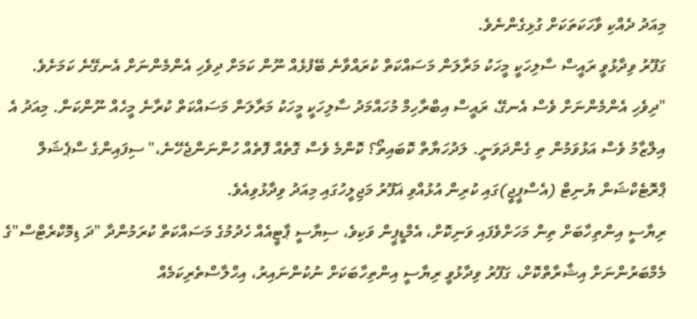މިއަދު ދެއްކި ވާހަކަތަކަށް ގުޅިގެންނެވެ.
ގަފޫރު ވިދާޅުވީ ރައީސް ސާލިހަކީ މީހަކު މަރާލަން މަސައްކަތް ކުރައްވާނެ ބޭފުޅެއް ނޫން ކަމަށް ދިވެހި އެންމެންނަށް އެނގޭނެ ކަމަށެވެ.
"ދިވެހި އެންމެންނަށް ވެސް އެނގޭ، ރައީސް އިބްރާހިމް މުހައްމަދު ސާލިހަކީ މީހަކު މަރާލަން މަސައްކަތް ކުރާނެ މީހެއް ނޫންކަން. މިއަދު އެ އިލްޒާމު ވެސް އަޅުވަމުން ތި ގެންދަވަނީ. ލަދުހަޔާތް ކޮބައިތޯ؟ ކޮންމެ ވެސް ގޮތެއް ފޮތެއް ހުންނަންޖެހޭނެ،" ސިފައިންގެ ސްޕެޝަލް ޕްރޮޓެކްޝަން ޔުނިޓް (އެސްޕީޖީ)ގައި ކުރިން އުޅުއްވި ޣަފޫރު މަޖިލީހުގައި މިއަދު ވިދާޅުވިއެވެ.
ރިޔާސީ އިންތިހާބަށް ތިން މަހަށްވެފައި ވަނިކޮށް، އެމްޑީޕީން ވަކިވެ، ސިޔާސީ ޕާޓީއެއް ހެދުމުގެ މަސައްކަތް ކުރަމުންދާ "ދަ ޑިމޮކްރެޓްސް"ގެ މެމްބަރުންނަށް އިޝާރާތްކޮށް، ގަފޫރު ވިދާޅުވީ ރިޔާސީ އިންތިހާބަކަށް ނުކުންނައިރު، އިހްލާސްތެރިކަމެއް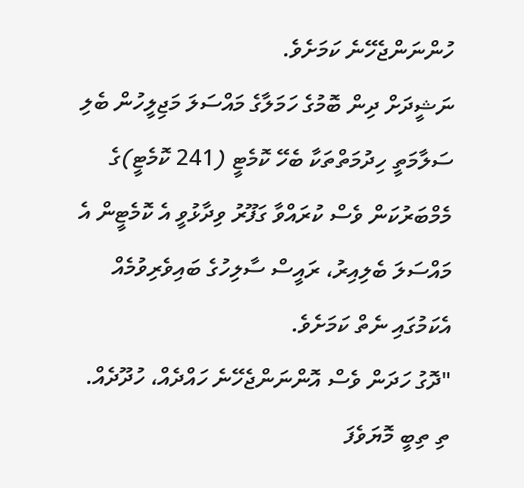ހުންނަންޖެހޭނެ ކަމަށެވެ.
ނަޝީދަށް ދިން ބޮމުގެ ހަމަލާގެ މައްސަލަ މަޖިލީހުން ބެލި ސަލާމަތީ ހިދުމަތްތަކާ ބެހޭ ކޮމެޓީ (241 ކޮމެޓީ)ގެ މެމްބަރުކަން ވެސް ކުރައްވާ ގަފޫރު ވިދާޅުވީ އެ ކޮމެޓީން އެ މައްސަލަ ބެލިއިރު، ރައީސް ސާލިހުގެ ބައިވެރިވުމެއް އެކަމުގައި ނެތް ކަމަށެވެ.
"ދޮގު ހަދަން ވެސް އޮންނަންޖެހޭނެ ހައްދެއް، ހުދޫދެއް. ތި ތިބީ މޮޔަވެފަ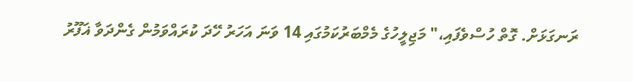ރަނގަޅަށް. ގޮތް ހުސްވެފައި،" މަޖިލީހުގެ މެމްބަރުކަމުގައި 14 ވަނަ އަހަރު ހޭދަ ކުރައްވަމުން ގެންދަވާ ޣަފޫރު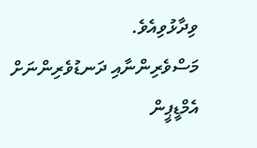ވިދާޅުވިއެވެ.
މަސްވެރިންނާއި ދަނޑުވެރިންނަށް އެމްޑީޕީން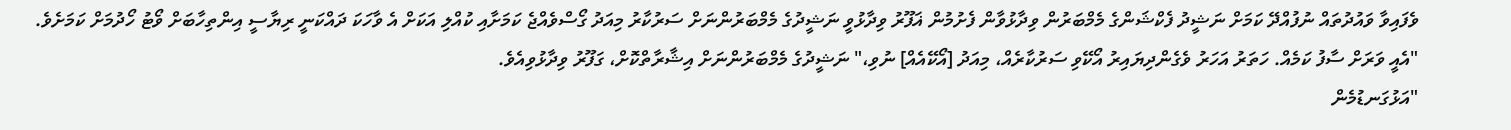ވެފައިވާ ވައުދުތައް ނުފުއްދޭ ކަމަށް ނަޝީދު ފެކްޝަންގެ މެމްބަރުން ވިދާޅުވާން ފެށުމުން ޣަފޫރު ވިދާޅުވީ ނަޝީދުގެ މެމްބަރުންނަށް ސަރުކާރު މިއަދު ގޯސްވެއްޖެ ކަމަށާއި ކުއްލި އަކަށް އެ ވާހަކަ ދައްކަނީ ރިޔާސީ އިންތިހާބަށް ވޯޓު ހޯދުމަށް ކަމަށެވެ.
"އެއީ ވަރަށް ސާފު ކަމެއް. ހަތަރު އަހަރު ވެގެންދިޔައިރު އޯކޭވި ސަރުކާރެއް، މިއަދު [އޯކޭއެއް] ނުވި،" ނަޝީދުގެ މެމްބަރުންނަށް އިޝާރާތްކޮށް، ގަފޫރު ވިދާޅުވިއެވެ.
"އަޅުގަނޑުމެން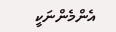އެންމެންނަކީ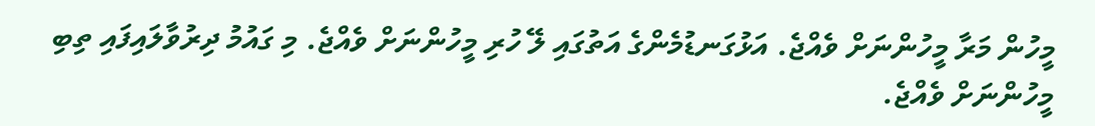މީހުން މަރާ މީހުންނަށް ވެއްޖެ. އަޅުގަނޑުމެންގެ އަތުގައި ލޭ ހުރި މީހުންނަށް ވެއްޖެ. މި ގައުމު ދިރުވާލައިފައި ތިބި މީހުންނަށް ވެއްޖެ.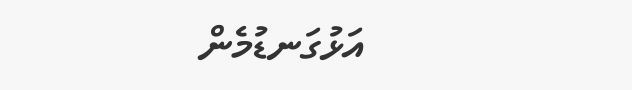އަޅުގަނޑުމެން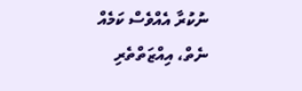ނުކުރާ އެއްވެސް ކަމެއް ނެތް، އިއްޒަތްތެރި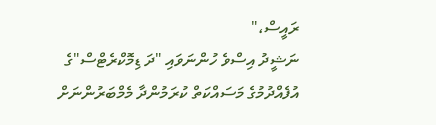ރައީސް،"
ނަޝީދު އިސްވެ ހުންނަވައި "ދަ ޑިމޮކްރެޓްސް"ގެ އުފެއްދުމުގެ މަސައްކަތް ކުރަމުންދާ މެމްބަރުންނަށް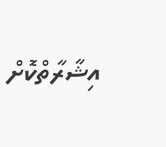އިޝާރާތްކޮށް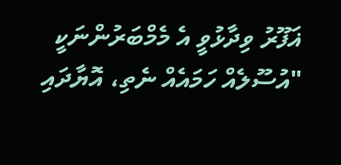ޣަފޫރު ވިދާޅުވީ އެ މެމްބަރުންނަކީ "އުސޫލެއް ހަމައެއް ނެތި، އޮޔާދައި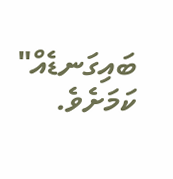ބައިގަނޑެއް" ކަމަށެވެ.